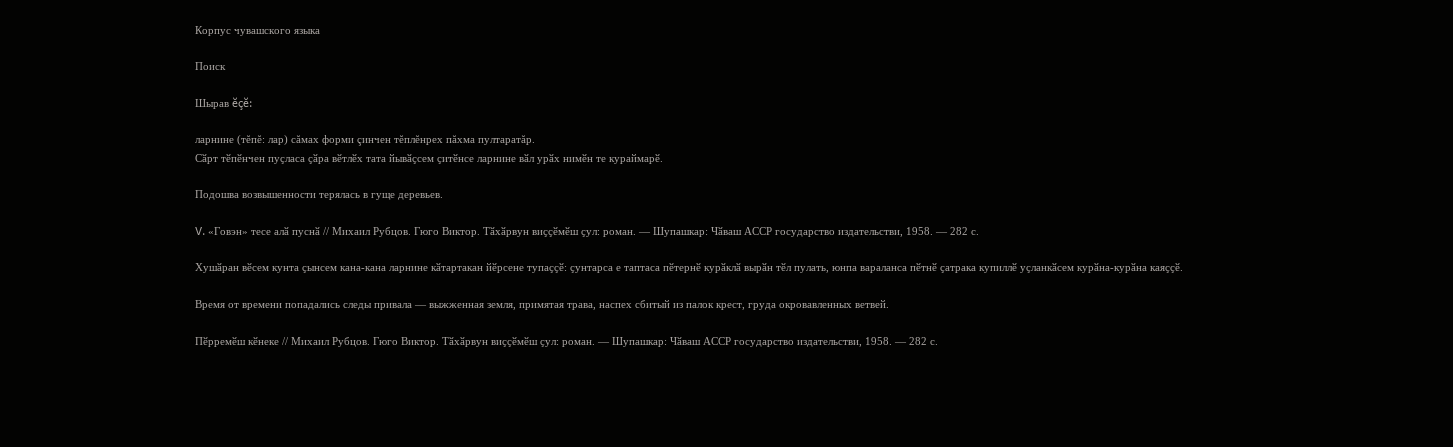Корпус чувашского языка

Поиск

Шырав ĕçĕ:

ларнине (тĕпĕ: лар) сăмах форми çинчен тĕплĕнрех пăхма пултаратăр.
Сӑрт тӗпӗнчен пуҫласа ҫӑра вӗтлӗх тата йывӑҫсем ҫитӗнсе ларнине вӑл урӑх нимӗн те кураймарӗ.

Подошва возвышенности терялась в гуще деревьев.

V. «Говэн» тесе алӑ пуснӑ // Михаил Рубцов. Гюго Виктор. Тӑхӑрвун виҫҫӗмӗш ҫул: роман. — Шупашкар: Чӑваш АССР государство издательстви, 1958. — 282 с.

Хушӑран вӗсем кунта ҫынсем кана-кана ларнине кӑтартакан йӗрсене тупаҫҫӗ: ҫунтарса е таптаса пӗтернӗ курӑклӑ вырӑн тӗл пулать, юнпа вараланса пӗтнӗ ҫатрака купиллӗ уҫланкӑсем курӑна-курӑна каяҫҫӗ.

Время от времени попадались следы привала — выжженная земля, примятая трава, наспех сбитый из палок крест, груда окровавленных ветвей.

Пӗрремӗш кӗнеке // Михаил Рубцов. Гюго Виктор. Тӑхӑрвун виҫҫӗмӗш ҫул: роман. — Шупашкар: Чӑваш АССР государство издательстви, 1958. — 282 с.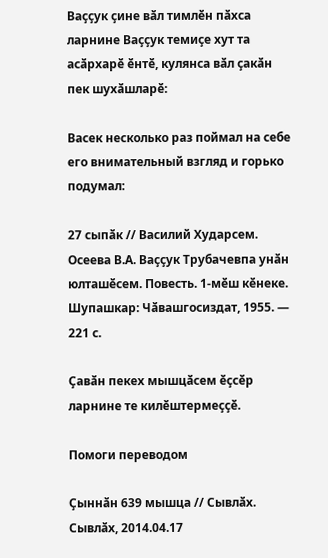Ваҫҫук ҫине вӑл тимлӗн пӑхса ларнине Ваҫҫук темиҫе хут та асӑрхарӗ ӗнтӗ, кулянса вӑл ҫакӑн пек шухӑшларӗ:

Васек несколько раз поймал на себе его внимательный взгляд и горько подумал:

27 сыпӑк // Василий Хударсем. Осеева В.А. Ваҫҫук Трубачевпа унӑн юлташӗсем. Повесть. 1-мӗш кӗнеке. Шупашкар: Чӑвашгосиздат, 1955. — 221 с.

Ҫавӑн пекех мышцӑсем ӗҫсӗр ларнине те килӗштермеҫҫӗ.

Помоги переводом

Ҫыннӑн 639 мышца // Сывлӑх. Сывлӑх, 2014.04.17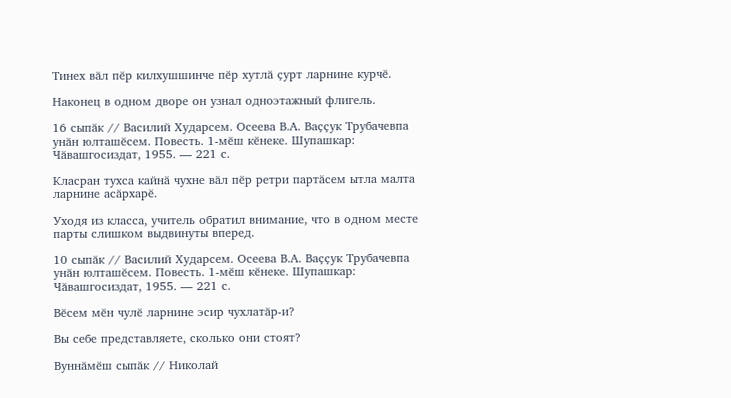Тинех вӑл пӗр килхушшинче пӗр хутлӑ ҫурт ларнине курчӗ.

Наконец в одном дворе он узнал одноэтажный флигель.

16 сыпӑк // Василий Хударсем. Осеева В.А. Ваҫҫук Трубачевпа унӑн юлташӗсем. Повесть. 1-мӗш кӗнеке. Шупашкар: Чӑвашгосиздат, 1955. — 221 с.

Класран тухса кайнӑ чухне вӑл пӗр ретри партӑсем ытла малта ларнине асӑрхарӗ.

Уходя из класса, учитель обратил внимание, что в одном месте парты слишком выдвинуты вперед.

10 сыпӑк // Василий Хударсем. Осеева В.А. Ваҫҫук Трубачевпа унӑн юлташӗсем. Повесть. 1-мӗш кӗнеке. Шупашкар: Чӑвашгосиздат, 1955. — 221 с.

Вӗсем мӗн чулӗ ларнине эсир чухлатӑр-и?

Вы себе представляете, сколько они стоят?

Вуннӑмӗш сыпӑк // Николай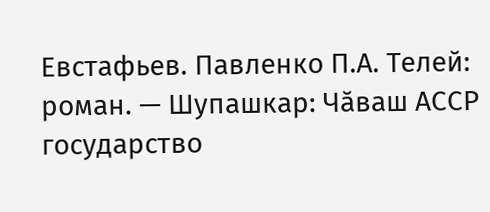Евстафьев. Павленко П.А. Телей: роман. — Шупашкар: Чӑваш АССР государство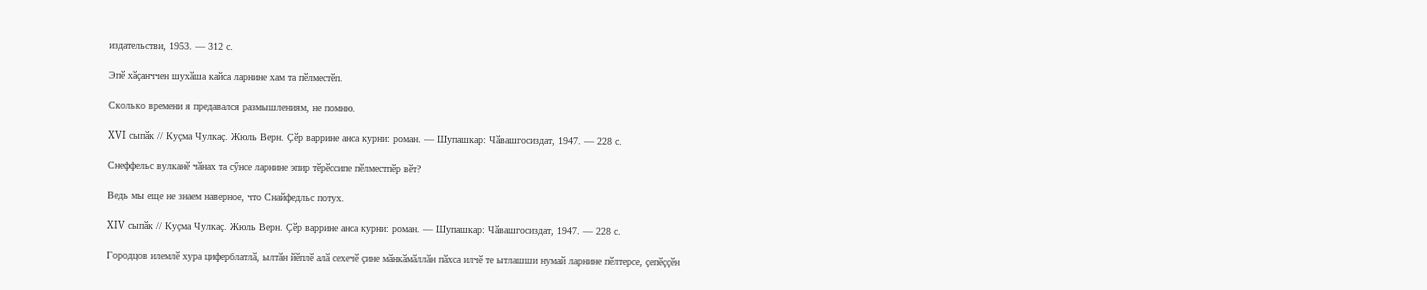издательстви, 1953. — 312 с.

Эпӗ хӑҫанччен шухӑша кайса ларнине хам та пӗлместӗп.

Сколько времени я предавался размышлениям, не помню.

XVI сыпӑк // Куҫма Чулкаҫ. Жюль Верн. Ҫӗр варрине анса курни: роман. — Шупашкар: Чӑвашгосиздат, 1947. — 228 с.

Снеффельс вулканӗ чӑнах та сӳнсе ларнине эпир тӗрӗссипе пӗлместпӗр вӗт?

Ведь мы еще не знаем наверное, что Снайфедльс потух.

XIV сыпӑк // Куҫма Чулкаҫ. Жюль Верн. Ҫӗр варрине анса курни: роман. — Шупашкар: Чӑвашгосиздат, 1947. — 228 с.

Городцов илемлӗ хура циферблатлӑ, ылтӑн йӗплӗ алӑ сехечӗ ҫине мӑнкӑмӑллӑн пӑхса илчӗ те ытлашши нумай ларнине пӗлтерсе, ҫепӗҫҫӗн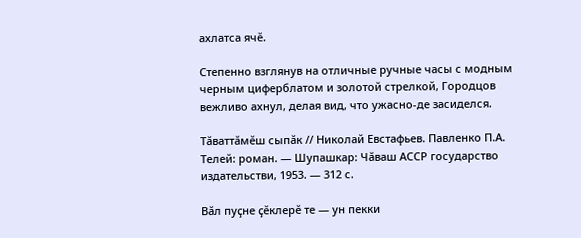ахлатса ячӗ.

Степенно взглянув на отличные ручные часы с модным черным циферблатом и золотой стрелкой, Городцов вежливо ахнул, делая вид, что ужасно-де засиделся.

Тӑваттӑмӗш сыпӑк // Николай Евстафьев. Павленко П.А. Телей: роман. — Шупашкар: Чӑваш АССР государство издательстви, 1953. — 312 с.

Вӑл пуҫне ҫӗклерӗ те — ун пекки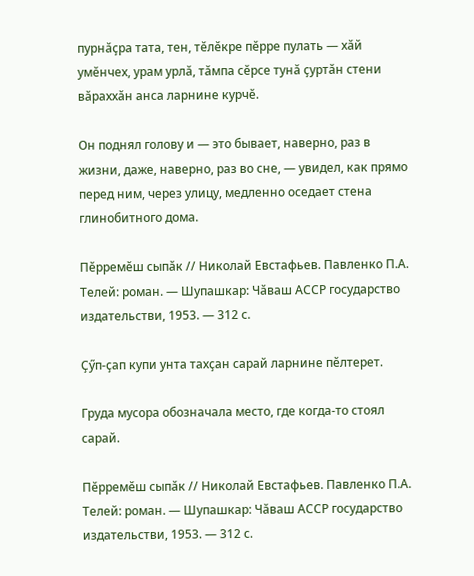пурнӑҫра тата, тен, тӗлӗкре пӗрре пулать — хӑй умӗнчех, урам урлӑ, тӑмпа сӗрсе тунӑ ҫуртӑн стени вӑраххӑн анса ларнине курчӗ.

Он поднял голову и — это бывает, наверно, раз в жизни, даже, наверно, раз во сне, — увидел, как прямо перед ним, через улицу, медленно оседает стена глинобитного дома.

Пӗрремӗш сыпӑк // Николай Евстафьев. Павленко П.А. Телей: роман. — Шупашкар: Чӑваш АССР государство издательстви, 1953. — 312 с.

Ҫӳп-ҫап купи унта тахҫан сарай ларнине пӗлтерет.

Груда мусора обозначала место, где когда-то стоял сарай.

Пӗрремӗш сыпӑк // Николай Евстафьев. Павленко П.А. Телей: роман. — Шупашкар: Чӑваш АССР государство издательстви, 1953. — 312 с.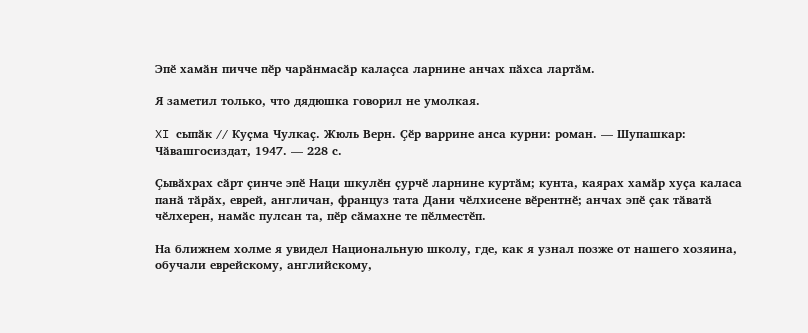Эпӗ хамӑн пичче пӗр чарӑнмасӑр калаҫса ларнине анчах пӑхса лартӑм.

Я заметил только, что дядюшка говорил не умолкая.

XI сыпӑк // Куҫма Чулкаҫ. Жюль Верн. Ҫӗр варрине анса курни: роман. — Шупашкар: Чӑвашгосиздат, 1947. — 228 с.

Ҫывӑхрах сӑрт ҫинче эпӗ Наци шкулӗн ҫурчӗ ларнине куртӑм; кунта, каярах хамӑр хуҫа каласа панӑ тӑрӑх, еврей, англичан, француз тата Дани чӗлхисене вӗрентнӗ; анчах эпӗ ҫак тӑватӑ чӗлхерен, намӑс пулсан та, пӗр сӑмахне те пӗлместӗп.

На ближнем холме я увидел Национальную школу, где, как я узнал позже от нашего хозяина, обучали еврейскому, английскому,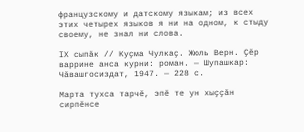французскому и датскому языкам; из всех этих четырех языков я ни на одном, к стыду своему, не знал ни слова.

IX сыпӑк // Куҫма Чулкаҫ. Жюль Верн. Ҫӗр варрине анса курни: роман. — Шупашкар: Чӑвашгосиздат, 1947. — 228 с.

Марта тухса тарчӗ, эпӗ те ун хыҫҫӑн сирпӗнсе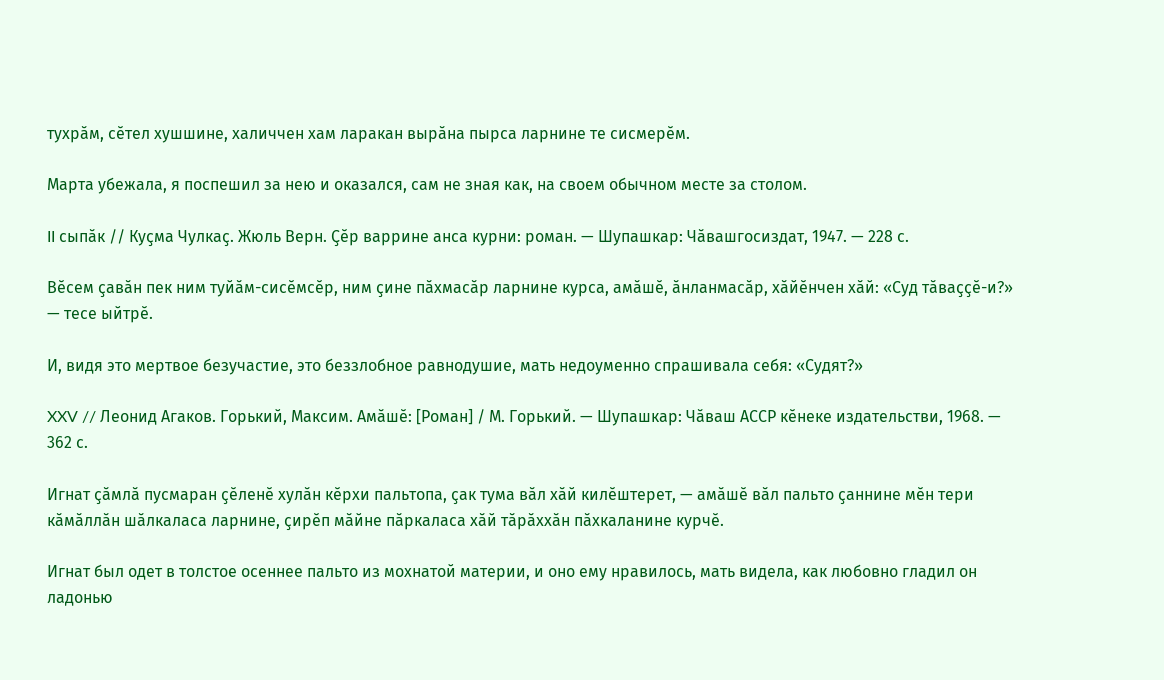тухрӑм, сӗтел хушшине, халиччен хам ларакан вырӑна пырса ларнине те сисмерӗм.

Марта убежала, я поспешил за нею и оказался, сам не зная как, на своем обычном месте за столом.

II сыпӑк // Куҫма Чулкаҫ. Жюль Верн. Ҫӗр варрине анса курни: роман. — Шупашкар: Чӑвашгосиздат, 1947. — 228 с.

Вӗсем ҫавӑн пек ним туйӑм-сисӗмсӗр, ним ҫине пӑхмасӑр ларнине курса, амӑшӗ, ӑнланмасӑр, хӑйӗнчен хӑй: «Суд тӑваҫҫӗ-и?» — тесе ыйтрӗ.

И, видя это мертвое безучастие, это беззлобное равнодушие, мать недоуменно спрашивала себя: «Судят?»

XXV // Леонид Агаков. Горький, Максим. Амӑшӗ: [Роман] / М. Горький. — Шупашкар: Чӑваш АССР кӗнеке издательстви, 1968. — 362 с.

Игнат ҫӑмлӑ пусмаран ҫӗленӗ хулӑн кӗрхи пальтопа, ҫак тума вӑл хӑй килӗштерет, — амӑшӗ вӑл пальто ҫаннине мӗн тери кӑмӑллӑн шӑлкаласа ларнине, ҫирӗп мӑйне пӑркаласа хӑй тӑрӑххӑн пӑхкаланине курчӗ.

Игнат был одет в толстое осеннее пальто из мохнатой материи, и оно ему нравилось, мать видела, как любовно гладил он ладонью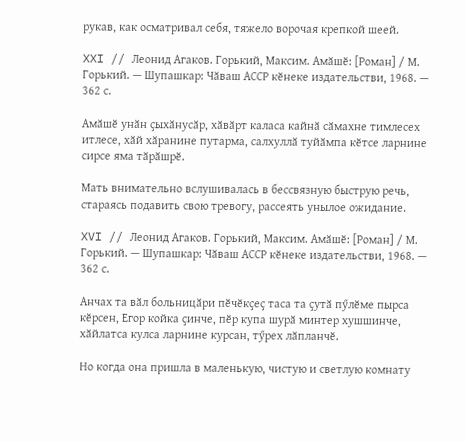рукав, как осматривал себя, тяжело ворочая крепкой шеей.

XXI // Леонид Агаков. Горький, Максим. Амӑшӗ: [Роман] / М. Горький. — Шупашкар: Чӑваш АССР кӗнеке издательстви, 1968. — 362 с.

Амӑшӗ унӑн ҫыхӑнусӑр, хӑвӑрт каласа кайнӑ сӑмахне тимлесех итлесе, хӑй хӑранине путарма, салхуллӑ туйӑмпа кӗтсе ларнине сирсе яма тӑрӑшрӗ.

Мать внимательно вслушивалась в бессвязную быструю речь, стараясь подавить свою тревогу, рассеять унылое ожидание.

XVI // Леонид Агаков. Горький, Максим. Амӑшӗ: [Роман] / М. Горький. — Шупашкар: Чӑваш АССР кӗнеке издательстви, 1968. — 362 с.

Анчах та вӑл больницӑри пӗчӗкҫеҫ таса та ҫутӑ пӳлӗме пырса кӗрсен, Егор койка ҫинче, пӗр купа шурӑ минтер хушшинче, хӑйлатса кулса ларнине курсан, тӳрех лӑпланчӗ.

Но когда она пришла в маленькую, чистую и светлую комнату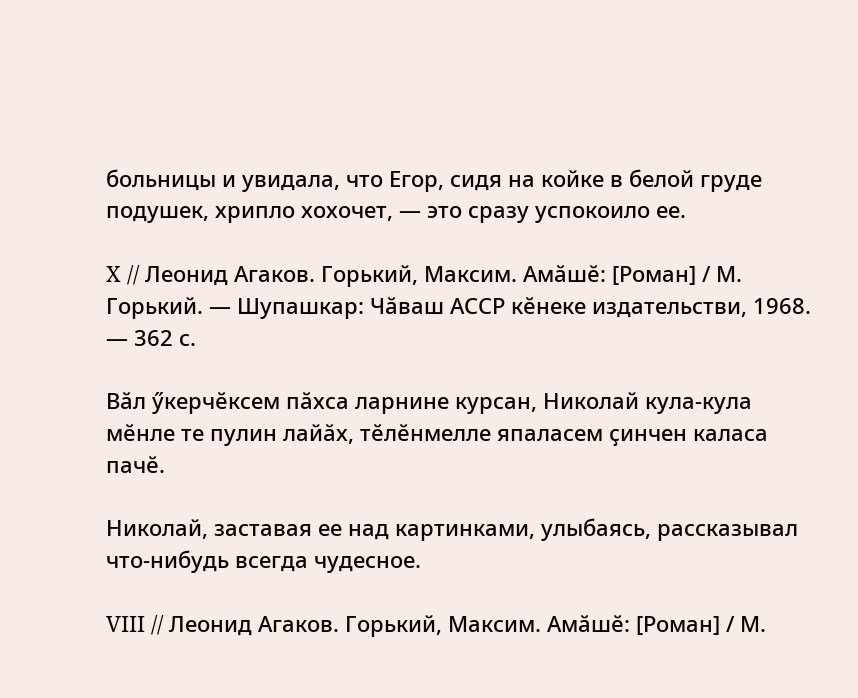больницы и увидала, что Егор, сидя на койке в белой груде подушек, хрипло хохочет, — это сразу успокоило ее.

X // Леонид Агаков. Горький, Максим. Амӑшӗ: [Роман] / М. Горький. — Шупашкар: Чӑваш АССР кӗнеке издательстви, 1968. — 362 с.

Вӑл ӳкерчӗксем пӑхса ларнине курсан, Николай кула-кула мӗнле те пулин лайӑх, тӗлӗнмелле япаласем ҫинчен каласа пачӗ.

Николай, заставая ее над картинками, улыбаясь, рассказывал что-нибудь всегда чудесное.

VIII // Леонид Агаков. Горький, Максим. Амӑшӗ: [Роман] / М.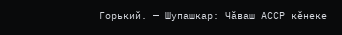Горький. — Шупашкар: Чӑваш АССР кӗнеке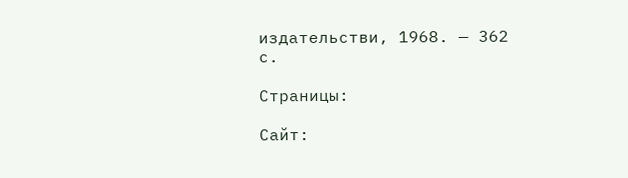издательстви, 1968. — 362 с.

Страницы:

Сайт: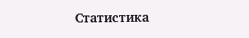Статистика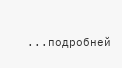...подробней